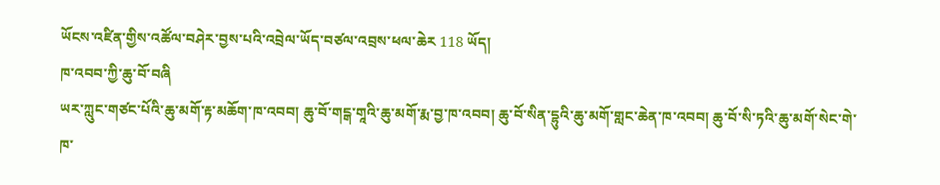ཡོངས་འཛིན་གྱིས་འཚོལ་བཤེར་བྱས་པའི་འབྲེལ་ཡོད་བཙལ་འབྲས་ཕལ་ཆེར 118 ཡོད།
ཁ་འབབ་ཀྱི་ཆུ་བོ་བཞི
ཡར་ཀླུང་གཙང་པོའི་ཆུ་མགོ་རྟ་མཆོག་ཁ་འབབ། ཆུ་བོ་གངྒ་གཱའི་ཆུ་མགོ་རྨ་བྱ་ཁ་འབབ། ཆུ་བོ་སིན་དྷུའི་ཆུ་མགོ་གླང་ཆེན་ཁ་འབབ། ཆུ་བོ་སི་ཏའི་ཆུ་མགོ་སེང་གེ་ཁ་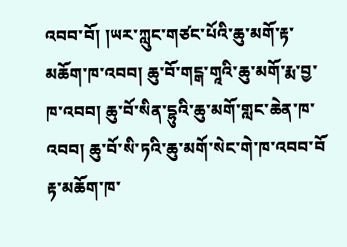འབབ་བོ། །ཡར་ཀླུང་གཙང་པོའི་ཆུ་མགོ་རྟ་མཆོག་ཁ་འབབ། ཆུ་བོ་གངྒ་གཱའི་ཆུ་མགོ་རྨ་བྱ་ཁ་འབབ། ཆུ་བོ་སིན་དྷུའི་ཆུ་མགོ་གླང་ཆེན་ཁ་འབབ། ཆུ་བོ་སི་ཏའི་ཆུ་མགོ་སེང་གེ་ཁ་འབབ་བོ
རྟ་མཆོག་ཁ་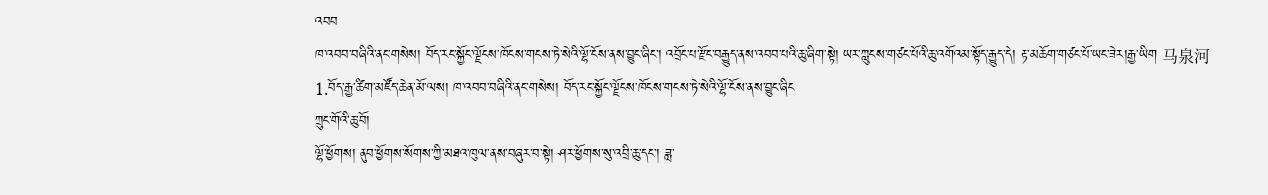འབབ
ཁ་འབབ་བཞིའི་ནང་གསེས། བོད་རང་སྐྱོང་ལྗོངས་ཁོངས་གངས་ཏེ་སེའི་ལྷོ་ངོས་ནས་བྱུང་ཞིང་། འབྲོང་པ་རྫོང་བརྒྱུད་ནས་འབབ་པའི་ཆུ་ཞིག་སྟེ། ཡར་ཀླུངས་གཙང་པོའི་ཆུ་འགོའམ་སྟོད་རྒྱུད་དེ། རྟ་མཆོག་གཙང་པོ་ཡང་ཟེར།རྒྱ་ཡིག 马泉河 1.བོད་རྒྱ་ཚིག་མཛོད་ཆེན་མོ་ལས། ཁ་འབབ་བཞིའི་ནང་གསེས། བོད་རང་སྐྱོང་ལྗོངས་ཁོངས་གངས་ཏེ་སེའི་ལྷོ་ངོས་ནས་བྱུང་ཞིང
ཀྲུང་གོའི་ཆུ་བོ།
ལྷོ་ཕྱོགས། ནུབ་ཕྱོགས་སོགས་ཀྱི་མཐའ་ཁུལ་ནས་བཞུར་བ་སྟེ། ཤར་ཕྱོགས་སུ་འབྲི་ཆུ་དང་། ཟླ་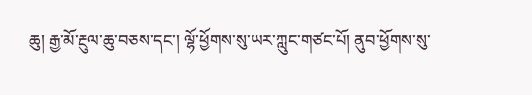ཆུ། རྒྱ་མོ་རྔུལ་ཆུ་བཅས་དང་། ལྷོ་ཕྱོགས་སུ་ཡར་ཀླུང་གཙང་པོ། ནུབ་ཕྱོགས་སུ་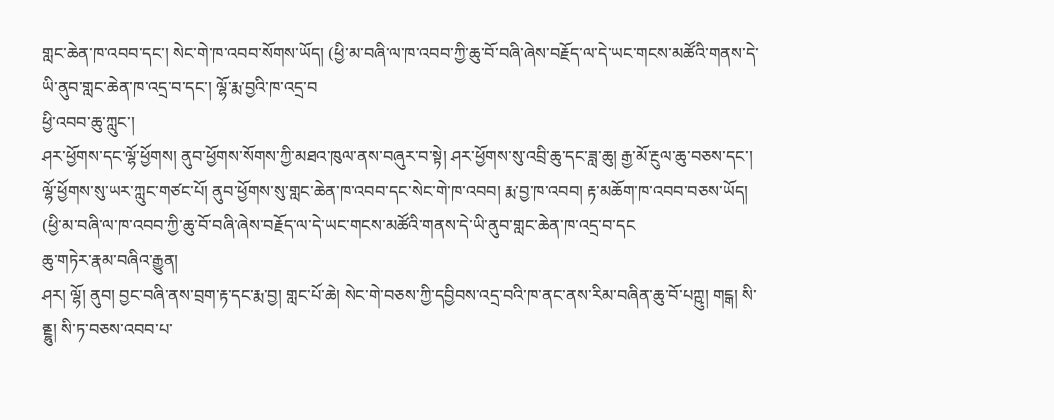གླང་ཆེན་ཁ་འབབ་དང་། སེང་གེ་ཁ་འབབ་སོགས་ཡོད། (ཕྱི་མ་བཞི་ལ་ཁ་འབབ་ཀྱི་ཆུ་བོ་བཞི་ཞེས་བརྗོད་ལ་དེ་ཡང་གངས་མཚོའི་གནས་དེ་ཡི་ནུབ་གླང་ཆེན་ཁ་འདྲ་བ་དང་། ལྷོ་རྨ་བྱའི་ཁ་འདྲ་བ
ཕྱི་འབབ་ཆུ་ཀླུང་།
ཤར་ཕྱོགས་དང་ལྷོ་ཕྱོགས། ནུབ་ཕྱོགས་སོགས་ཀྱི་མཐའ་ཁུལ་ནས་བཞུར་བ་སྟེ། ཤར་ཕྱོགས་སུ་འབྲི་ཆུ་དང་ཟླ་ཆུ། རྒྱ་མོ་རྔུལ་ཆུ་བཅས་དང་། ལྷོ་ཕྱོགས་སུ་ཡར་ཀླུང་གཙང་པོ། ནུབ་ཕྱོགས་སུ་གླང་ཆེན་ཁ་འབབ་དང་སེང་གེ་ཁ་འབབ། རྨ་བྱ་ཁ་འབབ། རྟ་མཆོག་ཁ་འབབ་བཅས་ཡོད། (ཕྱི་མ་བཞི་ལ་ཁ་འབབ་ཀྱི་ཆུ་བོ་བཞི་ཞེས་བརྗོད་ལ་དེ་ཡང་གངས་མཚོའི་གནས་དེ་ཡི་ནུབ་གླང་ཆེན་ཁ་འདྲ་བ་དང
ཆུ་གཏེར་རྣམ་བཞིའ་རྒྱུན།
ཤར། ལྷོ། ནུབ། བྱང་བཞི་ནས་བྲག་རྟ་དང་རྨ་བྱ། གླང་པོ་ཆེ། སེང་གེ་བཅས་ཀྱི་དབྱིབས་འདྲ་བའི་ཁ་ནང་ནས་རིམ་བཞིན་ཆུ་བོ་པཀྵུ། གངྒ། སི་ནྔྷུ། སི་ཏ་བཅས་འབབ་པ་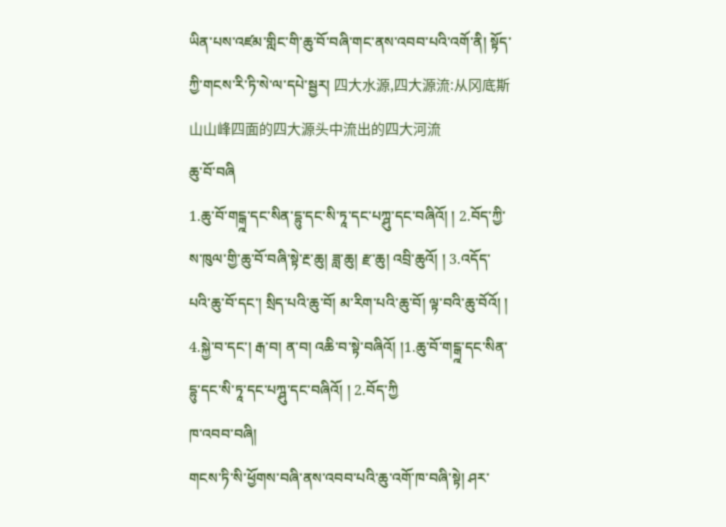ཡིན་པས་འཛམ་གླིང་གི་ཆུ་བོ་བཞི་གང་ནས་འབབ་པའི་འགོ་ནི། སྟོད་ཀྱི་གངས་རི་ཏི་སེ་ལ་དཔེ་སྦྱར། 四大水源,四大源流:从冈底斯山山峰四面的四大源头中流出的四大河流
ཆུ་བོ་བཞི
1.ཆུ་བོ་གངྒྰ་དང་སིན་དྷུ་དང་སི་ཏཱ་དང་པཀྴུ་དང་བཞིའོ། ། 2.བོད་ཀྱི་ས་ཁུལ་གྱི་ཆུ་བོ་བཞི་སྟེ་རྔ་ཆུ། ཟླ་ཆུ། རྫ་ཆུ། འབྲི་ཆུའོ། ། 3.འདོད་པའི་ཆུ་བོ་དང་། སྲིད་པའི་ཆུ་བོ། མ་རིག་པའི་ཆུ་བོ། ལྟ་བའི་ཆུ་བོའོ། ། 4.སྐྱེ་བ་དང་། རྒ་བ། ན་བ། འཆི་བ་སྟེ་བཞིའོ། །1.ཆུ་བོ་གངྒྰ་དང་སིན་དྷུ་དང་སི་ཏཱ་དང་པཀྴུ་དང་བཞིའོ། ། 2.བོད་ཀྱི
ཁ་འབབ་བཞི།
གངས་ཏི་སི་ཕྱོགས་བཞི་ནས་འབབ་པའི་ཆུ་འགོ་ཁ་བཞི་སྟེ། ཤར་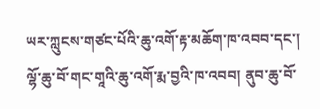ཡར་ཀླུངས་གཙང་པོའི་ཆུ་འགོ་རྟ་མཆོག་ཁ་འབབ་དང་། ལྷོ་ཆུ་བོ་གང་གཱའི་ཆུ་འགོ་རྨ་བྱའི་ཁ་འབབ། ནུབ་ཆུ་བོ་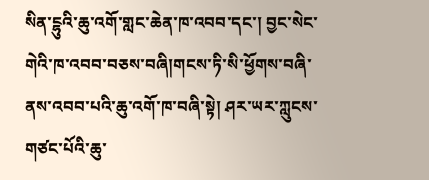སིན་ངྷུའི་ཆུ་འགོ་གླང་ཆེན་ཁ་འབབ་དང་། བྱང་སེང་གེའི་ཁ་འབབ་བཅས་བཞི།གངས་ཏི་སི་ཕྱོགས་བཞི་ནས་འབབ་པའི་ཆུ་འགོ་ཁ་བཞི་སྟེ། ཤར་ཡར་ཀླུངས་གཙང་པོའི་ཆུ་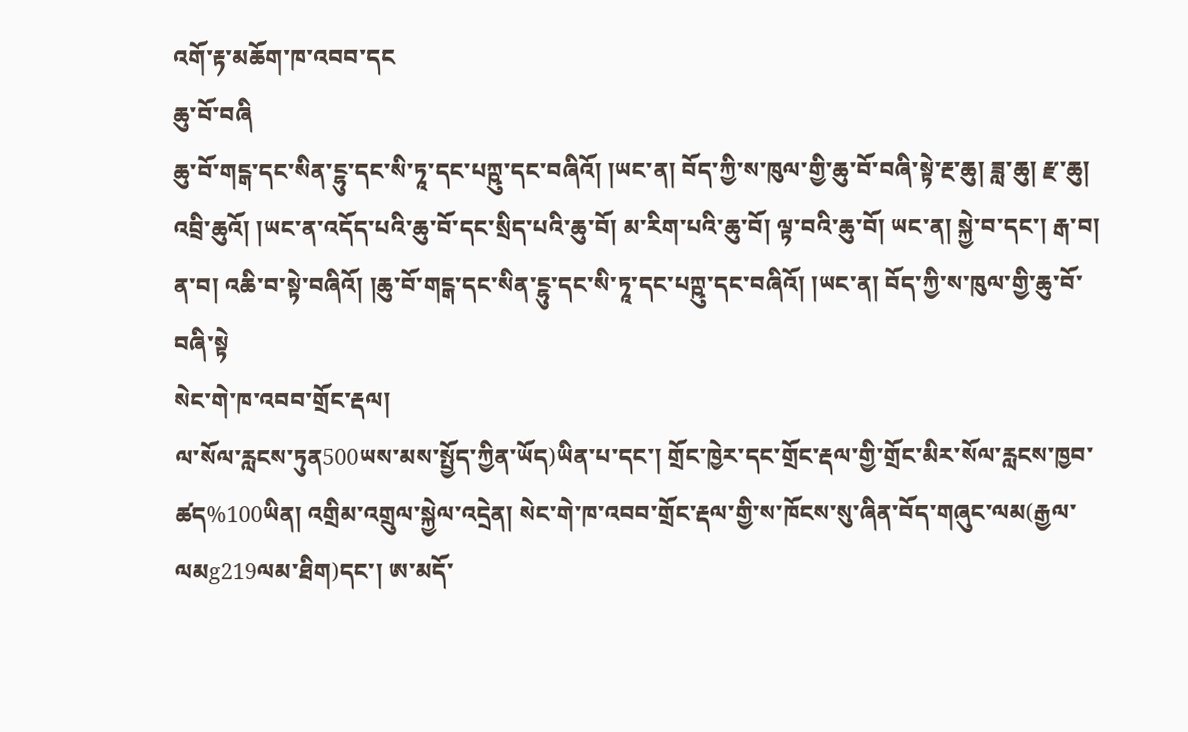འགོ་རྟ་མཆོག་ཁ་འབབ་དང
ཆུ་བོ་བཞི
ཆུ་བོ་གངྒ་དང་སིན་ངྷུ་དང་སི་ཏཱ་དང་པཀྵུ་དང་བཞིའོ། །ཡང་ན། བོད་ཀྱི་ས་ཁུལ་གྱི་ཆུ་བོ་བཞི་སྟེ་རྔ་ཆུ། ཟླ་ཆུ། རྫ་ཆུ། འབྲི་ཆུའོ། །ཡང་ན་འདོད་པའི་ཆུ་བོ་དང་སྲིད་པའི་ཆུ་བོ། མ་རིག་པའི་ཆུ་བོ། ལྟ་བའི་ཆུ་བོ། ཡང་ན། སྐྱེ་བ་དང་། རྒ་བ། ན་བ། འཆི་བ་སྟེ་བཞིའོ། །ཆུ་བོ་གངྒ་དང་སིན་ངྷུ་དང་སི་ཏཱ་དང་པཀྵུ་དང་བཞིའོ། །ཡང་ན། བོད་ཀྱི་ས་ཁུལ་གྱི་ཆུ་བོ་བཞི་སྟེ
སེང་གེ་ཁ་འབབ་གྲོང་རྡལ།
ལ་སོལ་རླངས་ཏུན500ཡས་མས་སྤྱོད་ཀྱིན་ཡོད)ཡིན་པ་དང་། གྲོང་ཁྱེར་དང་གྲོང་རྡལ་གྱི་གྲོང་མིར་སོལ་རླངས་ཁྱབ་ཚད%100ཡིན། འགྲིམ་འགྲུལ་སྐྱེལ་འདྲེན། སེང་གེ་ཁ་འབབ་གྲོང་རྡལ་གྱི་ས་ཁོངས་སུ་ཞིན་བོད་གཞུང་ལམ(རྒྱལ་ལམg219ལམ་ཐིག)དང་། ཨ་མདོ་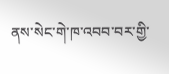ནས་སེང་གེ་ཁ་འབབ་བར་གྱི་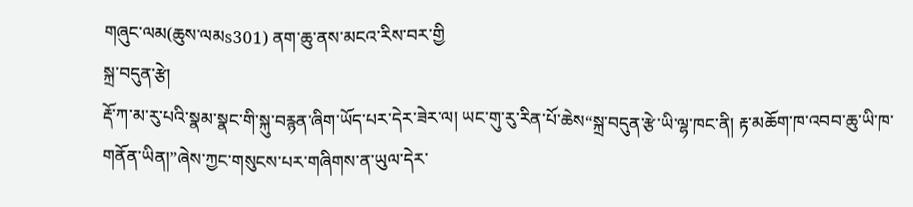གཞུང་ལམ(ཆུས་ལམs301) ནག་ཆུ་ནས་མངའ་རིས་བར་གྱི
སྐྲ་བདུན་རྩེ།
རྡོ་ཀ་མ་རུ་པའི་སྣམ་སྣང་གི་སྐུ་བརྙན་ཞིག་ཡོད་པར་དེར་ཟེར་ལ། ཡང་གུ་རུ་རིན་པོ་ཆེས“སྐྲ་བདུན་རྩེ་ཡི་ལྷ་ཁང་ནི། རྟ་མཆོག་ཁ་འབབ་ཆུ་ཡི་ཁ་གནོན་ཡིན།”ཞེས་ཀྱང་གསུངས་པར་གཞིགས་ན་ཡུལ་དེར་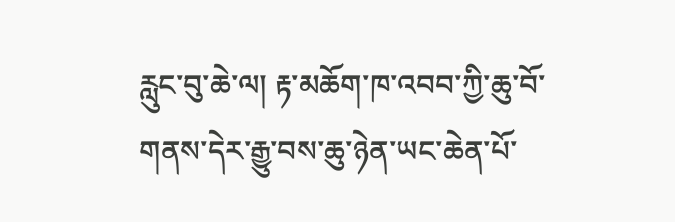རླུང་བུ་ཆེ་ལ། རྟ་མཆོག་ཁ་འབབ་ཀྱི་ཆུ་བོ་གནས་དེར་རྒྱུ་བས་ཆུ་ཉེན་ཡང་ཆེན་པོ་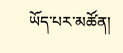ཡོད་པར་མཚོན།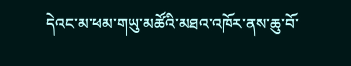དེའང་མ་ཕམ་གཡུ་མཚོའི་མཐའ་འཁོར་ནས་ཆུ་བོ་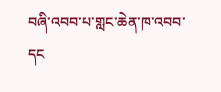བཞི་འབབ་པ་གླང་ཆེན་ཁ་འབབ་དང